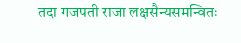तदा गजपती राजा लक्षसैन्यसमन्वितः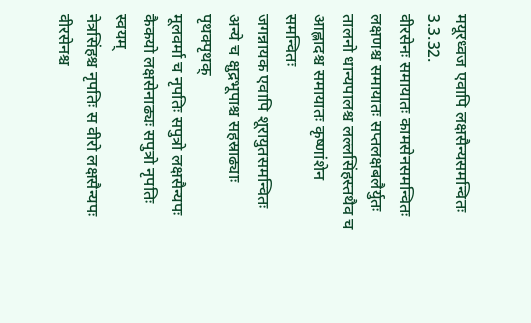मयूरध्वज एवापि लक्षसैन्यसमन्वितः 3.3.32.
वीरसेनः समायातः कामसेनसमन्वितः
लक्षणश्च समायातः सप्तलक्षबलैर्युतः
तालनो धान्यपालश्च लल्लसिंहस्तथैव च
आह्लादश्च समायातः कृष्णांशेन समन्वितः
जगन्नायक एवापि शूरायुतसमन्वितः
अन्ये च क्षुद्रभूपाश्च सहस्राढ्याः पृथक्पृथक्
मूलवर्मा च नृपतिः सपुत्रो लक्षसैन्यपः
कैकयो लक्षसेनाढ्यः सपुत्रो नृपतिः स्वयम्
नेत्रसिंहश्च नृपतिः स वीरो लक्षसैन्यपः
वीरसेनश्च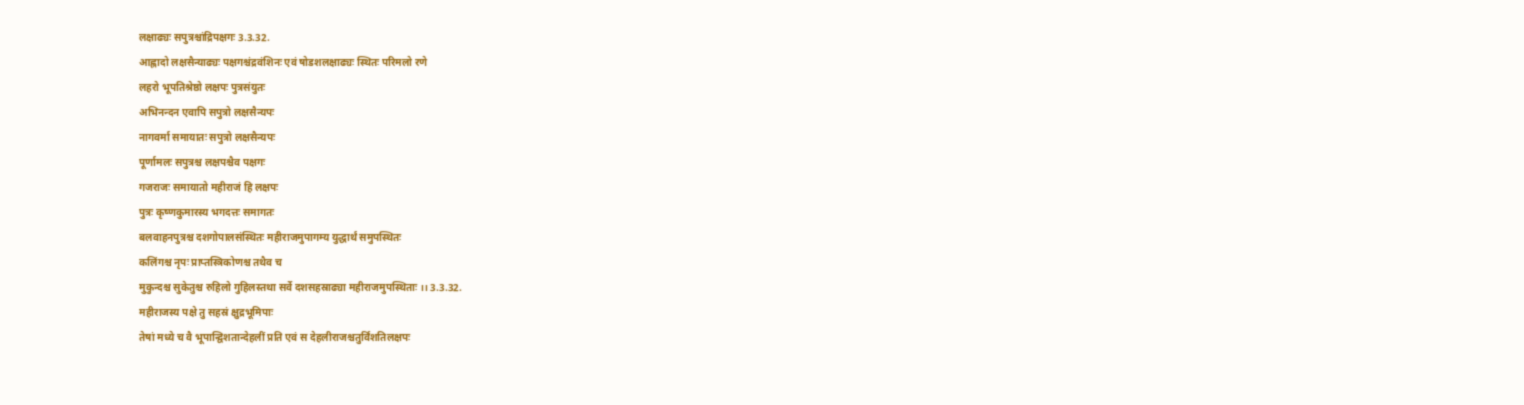लक्षाढ्यः सपुत्रश्चांद्रिपक्षगः 3.3.32.
आह्लादो लक्षसैन्याढ्यः पक्षगश्चंद्रवंशिनः एवं षोडशलक्षाढ्यः स्थितः परिमलो रणे
लहरो भूपतिश्रेष्ठो लक्षपः पुत्रसंयुतः
अभिनन्दन एवापि सपुत्रो लक्षसैन्यपः
नागवर्मा समायातः सपुत्रो लक्षसैन्यपः
पूर्णामलः सपुत्रश्च लक्षपश्चैव पक्षगः
गजराजः समायातो महीराजं हि लक्षपः
पुत्रः कृष्णकुमारस्य भगदत्तः समागतः
बलवाहनपुत्रश्च दशगोपालसंस्थितः महीराजमुपागम्य युद्धार्थं समुपस्थितः
कलिंगश्च नृपः प्राप्तस्त्रिकोणश्च तथैव च
मुकुन्दश्च सुकेतुश्च रुहिलो गुहिलस्तथा सर्वे दशसहस्राढ्या महीराजमुपस्थिताः ।। 3.3.32.
महीराजस्य पक्षे तु सहस्रं क्षुद्रभूमिपाः
तेषां मध्ये च वै भूपान्द्विशतान्देहलीं प्रति एवं स देहलीराजश्चतुर्विंशतिलक्षपः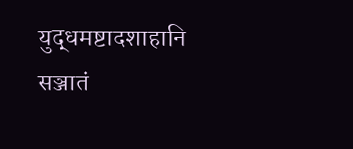युद्धमष्टादशाहानि सञ्जातं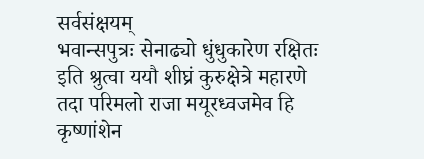सर्वसंक्षयम्
भवान्सपुत्रः सेनाढ्यो धुंधुकारेण रक्षितः इति श्रुत्वा ययौ शीघ्रं कुरुक्षेत्रे महारणे
तदा परिमलो राजा मयूरध्वजमेव हि
कृष्णांशेन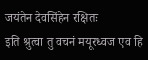जयंतेन देवसिंहेन रक्षितः
इति श्रुत्वा तु वचनं मयूरध्वज एव हि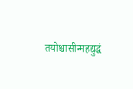तयोश्चासीन्महद्युद्धं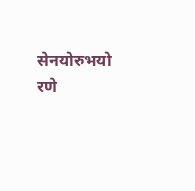सेनयोरुभयो रणे